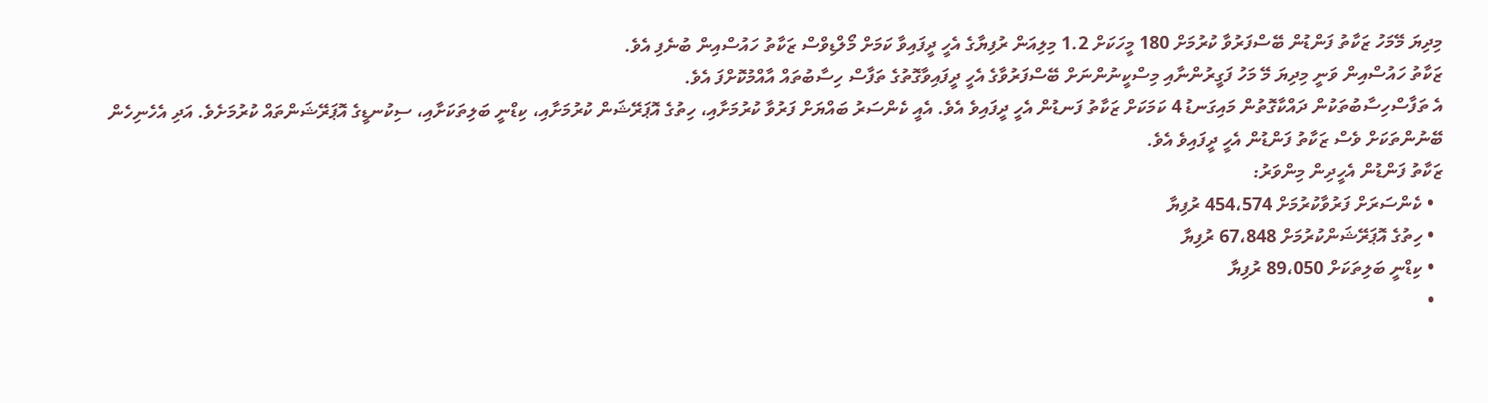މިދިޔަ މޭމަހު ޒަކާތު ފަންޑުން ބޭސްފަރުވާ ކުރުމަށް 180 މީހަކަށް 1.2 މިލިއަން ރުފިޔާގެ އެހީ ދީފައިވާ ކަމަށް މޯލްޑިވްސް ޒަކާތު ހައުސްއިން ބުނެފި އެވެ.
ޒަކާތު ހައުސްއިން ވަނީ މިދިޔަ މޭ މަހު ފަގީރުންނާއި މިސްކީނުންނަށް ބޭސްފަރުވާގެ އެހީ ދީފައިވާގޮތުގެ ތަފާސް ހިސާބުތައް އާއްމުކޮށްފަ އެވެ.
އެ ތަފާސްހިސާބުތަކުން ދައްކާގޮތުން މައިގަނޑު 4 ކަމަކަށް ޒަކާތު ފަނޑުން އެހީ ދީފައިވެ އެވެ. އެއީ ކެންސަރު ބައްޔަށް ފަރުވާ ކުރުމަށާއި، ހިތުގެ އޮޕަރޭޝަން ކުރުމަށާއި، ކިޑްނީ ބަލިތަކަށާއި، ސިކުނޑީގެ އޮޕަރޭޝަންތައް ކުރުމަށެވެ. އަދި އެހެނިހެން ބޭނުންތަކަށް ވެސް ޒަކާތު ފަންޑުން އެހީ ދީފައިވެ އެވެ.
ޒަކާތު ފަންޑުން އެހީދިން މިންވަރު:
  • ކެންސަރަށް ފަރުވާކުރުމަށް 454،574 ރުފިޔާ
  • ހިތުގެ އޮޕަރޭޝަންކުރުމަށް 67،848 ރުފިޔާ
  • ކިޑްނީ ބަލިތަކަށް 89،050 ރުފިޔާ
  •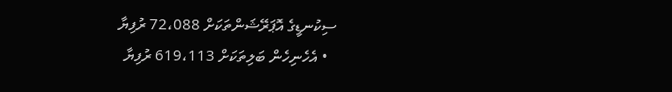ސިކުނޑީގެ އޮޕަރޭޝަންތަކަށް 72،088 ރުފިޔާ
  • އެހެނިހެން ބަލިތަކަށް 619،113 ރުފިޔާ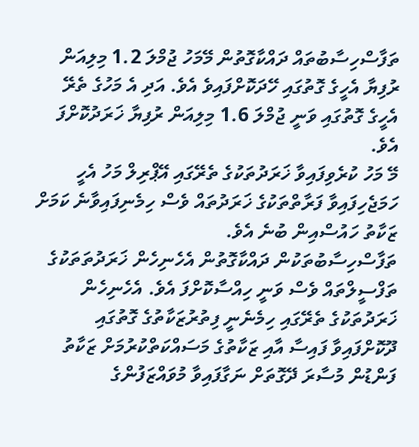ތަފާސްހިސާބުތައް ދައްކާގޮތުން މޭމަހު ޖުމްލަ 1.2 މިލިއަން ރުފިޔާ އެހީގެ ގޮތުގައި ހޭދަކޮށްފައިވެ އެވެ. އަދި އެ މަހުގެ ތެރޭ އެހީގެ ގޮތުގައި ވަނީ ޖުމްލަ 1.6 މިލިއަން ރުފިޔާ ޚަރަދުކޮށްފަ އެވެ.
މޭ މަހު ކުރެވިފައިވާ ޚަރަދުތަކުގެ ތެރޭގައި އޭޕްރިލް މަހު އެހީ ހަމަޖެހިފައިވާ ފަރާތްތަކުގެ ޚަރަދުތައް ވެސް ހިމެނިފައިވާނެ ކަމަށް ޒަކާތު ހައުސްއިން ބުނެ އެވެ.
ތަފާސްހިސާބުތަކުން ދައްކާގޮތުން އެހެނިހެން ޚަރަދުތަތަކުގެ ތަފްސީލްތައް ވެސް ވަނީ ހިއްސާކޮށްފަ އެވެ. އެހެނިހެން ޚަރަދުތަކުގެ ތެރޭގައި ހިމެނެނީ ފިތުރުޒަކާތުގެ ގޮތުގައި ދޫކޮށްފައިވާ ފައިސާ އާއި ޒަކާތުގެ މަސައްކަތްކުރުމަށް ޒަކާތު ފަންޑުން މުސާރަ ދޭގޮތަށް ނަގާފައިވާ މުވައްޒަފުންގެ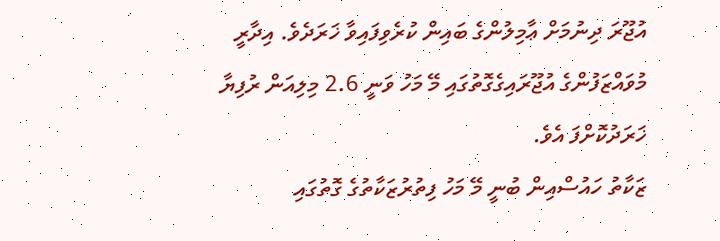އުޖޫރަ ދިނުމަށް ޢާމިލުންގެ ބައިން ކުރެވިފައިވާ ޚަރަދެވެ. އިދާރީ މުވައްޒަފުންގެ އުޖޫރައިގެގޮތުގައި މޭ މަހު ވަނީ 2.6 މިލިއަން ރުފިޔާ ޚަރަދުކޮށްފަ އެވެ.
ޒަކާތު ހައުސްއިން ބުނީ މޭ މަހު ފިތުރުޒަކާތުގެ ގޮތުގައި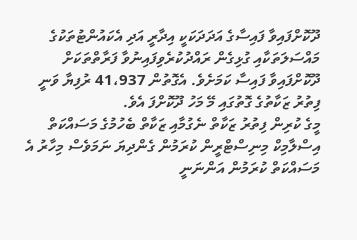ދޫކޮށްފައިވާ ފައިސާގެ އަދަދަކަކީ އިދާރީ އަދި އެކައުންޓުތަކުގެ މައްސަލަތަކާއި ގުޅިގެން ރައްދުކުރެވިފައިނުވާ ފަރާތްތަކަށް ދޫކޮށްފައިވާ ފައިސާ ކަމަށެވެ. އެގޮތުން 41،937 ރުފިޔާ ވަނީ ފިތުރު ޒަކާތުގެ ގޮތުގައި މޭ މަހު ދޫކޮށްފަ އެވެ.
މީގެ ކުރިން ފިތުރު ޒަކާތް ނެގުމާއި ޒަކާތް ބެހުމުގެ މަސައްކަތް އިސްލާމިކް މިނިސްޓްރީން ކުރަމުން ގެންދިޔަ ނަމަވެސް މިހާރު އެ މަސައްކަތް ކުރަމުން އަންނަނީ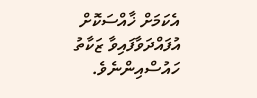އެކަމަށް ޚާއްސަކޮށް އުފައްދަވާފައިވާ ޒަކާތު ހައުސްއިންނެވެ.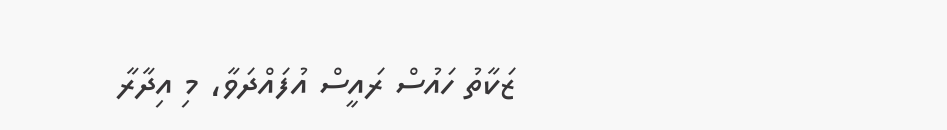ޒަކާތު ހައުސް ރައީސް އުފައްދަވާ، މި އިދާރާ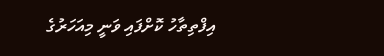އިފްތިތާހު ކޮށްފައި ވަނީ މިއަހަރުގެ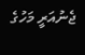ޖެނުއަރީ މަހުގެ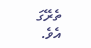ތެރޭގަ އެވެ.